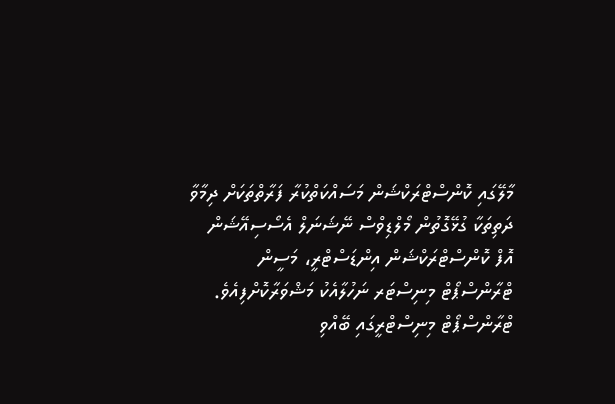މާލޭގައި ކޮންސްޓްރަކްޝަން މަސައްކަތްކުރާ ފަރާތްތަކަށް ދިމާވާ ދަތިތަކާ ގުޅޭގޮތުން މޯލްޑިވްސް ނޭޝަނަލް އެސޯސިއޭޝަން އޮފް ކޮންސްޓްރަކްޝަން އިންޑަސްޓްރީ، މަސީން ޓްރާންސްޕޯޓް މިނިސްޓަރ ނަހުލާއެކު މަޝްވަރާކޮށްފިއެވެ.
ޓްރާންސްޕޯޓް މިނިސްޓްރީގައި ބޭއްވި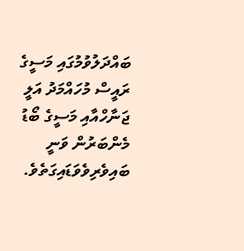ބައްދަލުވުމުގައި މަސީގެ ރައީސް މުހައްމަދު އަލީ ޖަނާހްއާއި މަސީގެ ބޯޑު މެންބަރުން ވަނީ ބައިވެރިވެވަޑައިގަތެވެ.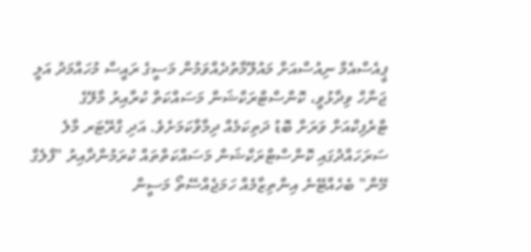ޕީއެސްއެމް ނިއުސްއަށް މައުލޫމާތުދެއްވަމުން މަސީގެ ރައީސް މުހައްމަދު އަލީ ޖަނާހް ވިދާޅުވީ، ކޮންސްޓްރަކްޝަން މަސައްކަތް ކުރާއިރު މާލޭގެ ޓްރެފިކްއަށް ވަރަށް ބޮޑު ދަތިކަމެއް ދިމާވާކަމަށެވެ. އަދި ގްރޭޓަރ މާލެ ސަރަހައްދުގައި ކޮންސްޓްރަކްޝަން މަސައްކަތްތައް ކުރަމުންދާއިރު "ފްލެގް މޭން" ބެހެއްޓޭނެ އިންތިޒާމެއް ހަމަޖެއްސޭތޯ މަސީން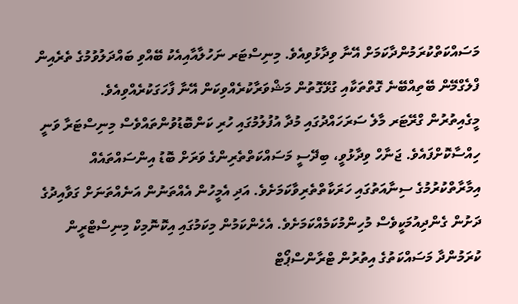މަސައްކަތްކުރަމުންދާކަމަށް އޭނާ ވިދާޅުވިއެވެ. މިނިސްޓަރ ނަހުލާއާއިއެކު ބޭއްވި ބައްދަލުވުމުގެ ތެރެއިން ފްލެގްމޭން ބޭތިއްބޭނެ ގޮތްތަކާއި ގުޅޭގޮތުން މަޝްވަރާކުރެއްވިކަން އޭނާ ފާހަގަކުރެއްވިއެވެ.
މީގެއިތުރުން ގްރޭޓަރ މާލެ ސަރަހައްދުގައި މުދާ އުފުލުމުގައި ހުރި ކަންބޮޑުވުންތައްވެސް މިނިސްޓަރާ ވަނީ ހިއްސާކޮށްފައެވެ. ޖަނާހް ވިދާޅުވީ، ބިދޭސީ މަސައްކަތްތެރިންގެ ވަރަށް ބޮޑު އިންސައްތައެއް އިމާރާތްކުރުމުގެ ސިނާއަތުގައި ހަރަކާތްތެރިވާކަމަށެވެ. އަދި އެމީހުން އެއްތަނުން އަނެއްތަނަށް ގަވާއިދުގެ ދަށުން ގެންދިއުމަކީވެސް މުހިންމުކަމެއްކަމަށެވެ. އެހެންކަމުން މިކަމުގައި އިކޮނޮމިކް މިނިސްޓްރީން ކުރަމުންދާ މަސައްކަތުގެ އިތުރުން ޓްރާންސްޕޯޓް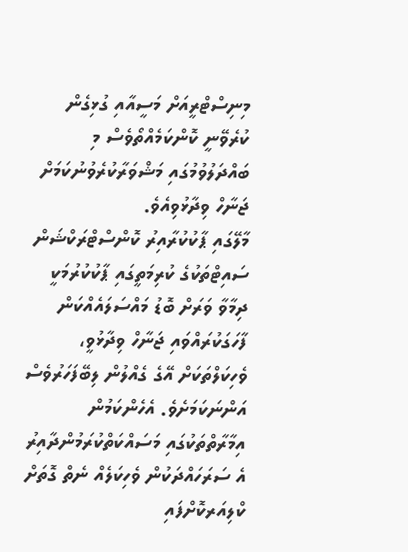މިނިސްޓްރީއަށް މަސީއާއި ގުޅިގެން ކުރެވޭނީ ކޮންކަމެއްތޯވެސް މި ބައްދަލުވުމުގައި މަޝްވަރާކުރެވުނުކަމަށް ޖަނާހް ވިދާޅުވިއެވެ.
މާލޭގައި ޕާކުކުރާއިރު ކޮންސްޓްރަކްޝަން ސައިޓްތަކުގެ ކުރިމަތީގައި ޕާކުކުރުމަކީ ދިމާވާ ވަރަށް ބޮޑު މައްސަލައެއްކަން ފާހަގަކުރައްވައި ޖަނާހް ވިދާޅުވީ، ވެހިކަލްތަކަށް އޭގެ ގެއްލުން ލިބޭފަހަރުވެސް އަންނަކަމަށެވެ. އެހެންކަމުން އިމާރާތްތަކުގައި މަސައްކަތްކުރަމުންދާއިރު އެ ސަރަހައްދަކުން ވެހިކަލެއް ނެތް ގޮތަށް ކްލިއަރކޮށްފައި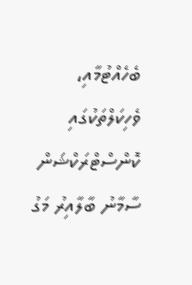ބެހެއްޓުމާއި، ވެހިކަލްތަކުގައި ކޮންސްޓްރަކްޝަން ސާމާނު ބާލާއިރު މަގު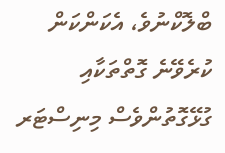ބްލޮކްނުވެ، އެކަންކަން ކުރެވޭނެ ގޮތްތަކާއި ގުޅޭގޮތުންވެސް މިނިސްޓަރ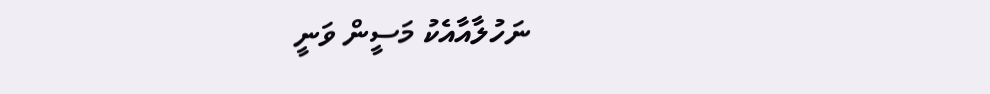ނަހުލާއާއެކު މަސީން ވަނީ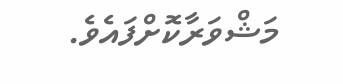މަޝްވަރާކޮށްފައެވެ.